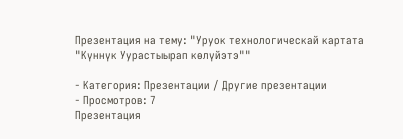Презентация на тему: "Уруок технологическай картата "Күннүк Уурастыырап көлүйэтэ""

- Категория: Презентации / Другие презентации
- Просмотров: 7
Презентация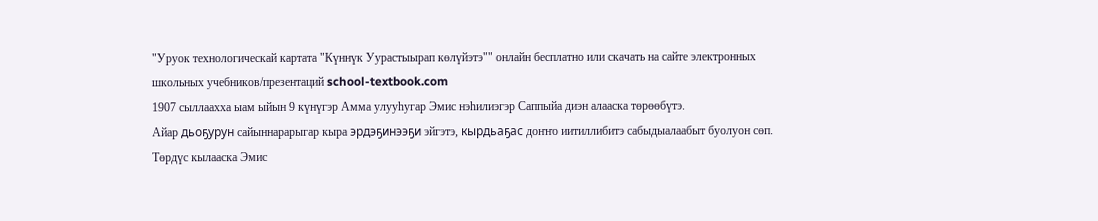"Уруок технологическай картата "Күннүк Уурастыырап көлүйэтэ"" онлайн бесплатно или скачать на сайте электронных школьных учебников/презентаций school-textbook.com
1907 сыллаахха ыам ыйын 9 күнүгэр Амма улууһугар Эмис нэһилиэгэр Саппыйа диэн алааска төрөөбүтэ.
Айар дьоҕурун сайыннарарыгар кыра эрдэҕинээҕи эйгэтэ, кырдьаҕас доҥҥо иитиллибитэ сабыдыалаабыт буолуон сөп. Төрдүс кылааска Эмис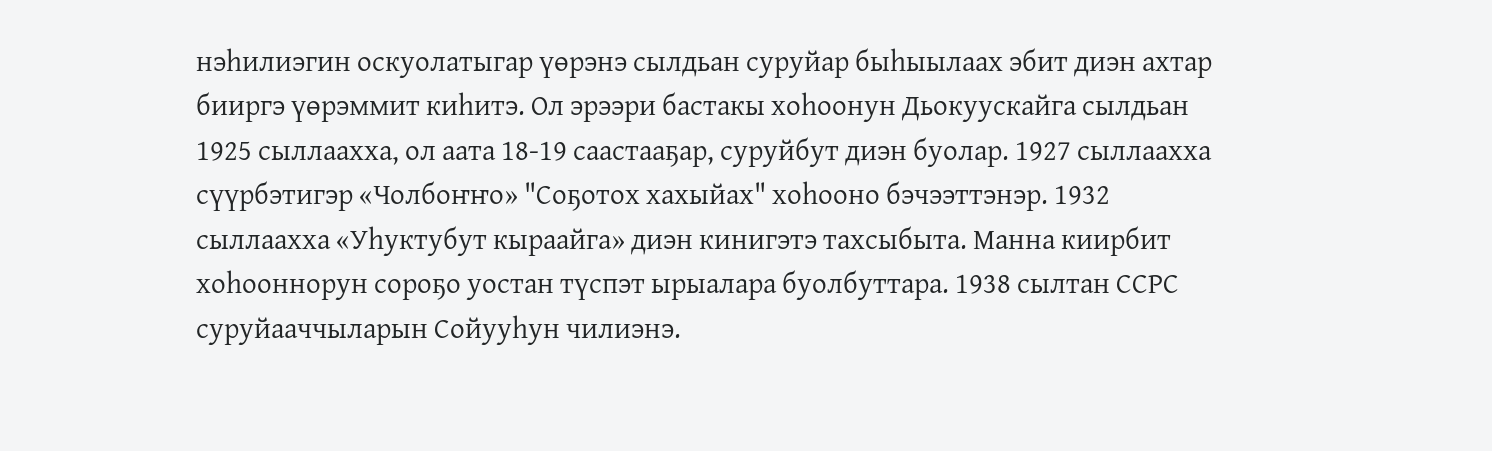нэһилиэгин оскуолатыгар үөрэнэ сылдьан суруйар быһыылаах эбит диэн ахтар бииргэ үөрэммит киһитэ. Ол эрээри бастакы хоһоонун Дьокуускайга сылдьан 1925 сыллаахха, ол аата 18-19 саастааҕар, суруйбут диэн буолар. 1927 сыллаахха сүүрбэтигэр «Чолбоҥҥо» "Соҕотох хахыйах" хоһооно бэчээттэнэр. 1932 сыллаахха «Уһуктубут кыраайга» диэн кинигэтэ тахсыбыта. Манна киирбит хоһооннорун сороҕо уостан түспэт ырыалара буолбуттара. 1938 сылтан ССРС суруйааччыларын Сойууһун чилиэнэ.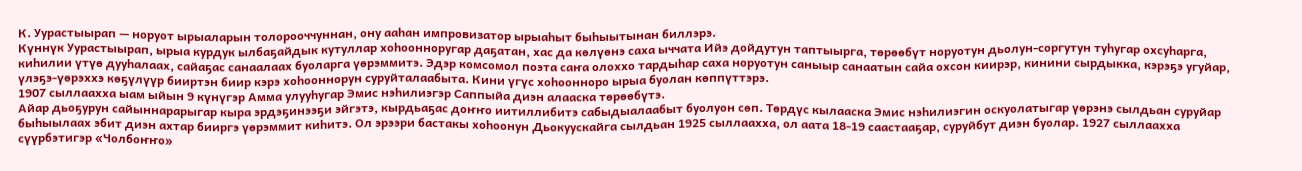К. Уурастыырап — норуот ырыаларын толорооччуннан, ону ааһан импровизатор ырыаһыт быһыытынан биллэрэ.
Күннүк Уурастыырап, ырыа курдук ылбаҕайдык кутуллар хоһоонноругар даҕатан, хас да көлүөнэ саха ыччата Ийэ дойдутун таптыырга, төрөөбүт норуотун дьолун-соргутун туһугар охсуһарга, киһилии үтүө дууһалаах, сайаҕас санаалаах буоларга үөрэммитэ. Эдэр комсомол поэта саҥа олоххо тардыһар саха норуотун саныыр санаатын сайа охсон киирэр, кинини сырдыкка, кэрэҕэ угуйар, үлэҕэ-үөрэххэ көҕүлүүр бииртэн биир кэрэ хоһооннорун суруйталаабыта. Кини үгүс хоһоонноро ырыа буолан көппүттэрэ.
1907 сыллаахха ыам ыйын 9 күнүгэр Амма улууһугар Эмис нэһилиэгэр Саппыйа диэн алааска төрөөбүтэ.
Айар дьоҕурун сайыннарарыгар кыра эрдэҕинээҕи эйгэтэ, кырдьаҕас доҥҥо иитиллибитэ сабыдыалаабыт буолуон сөп. Төрдүс кылааска Эмис нэһилиэгин оскуолатыгар үөрэнэ сылдьан суруйар быһыылаах эбит диэн ахтар бииргэ үөрэммит киһитэ. Ол эрээри бастакы хоһоонун Дьокуускайга сылдьан 1925 сыллаахха, ол аата 18-19 саастааҕар, суруйбут диэн буолар. 1927 сыллаахха сүүрбэтигэр «Чолбоҥҥо»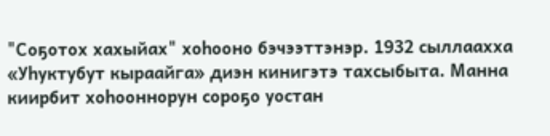"Соҕотох хахыйах" хоһооно бэчээттэнэр. 1932 сыллаахха «Уһуктубут кыраайга» диэн кинигэтэ тахсыбыта. Манна киирбит хоһооннорун сороҕо уостан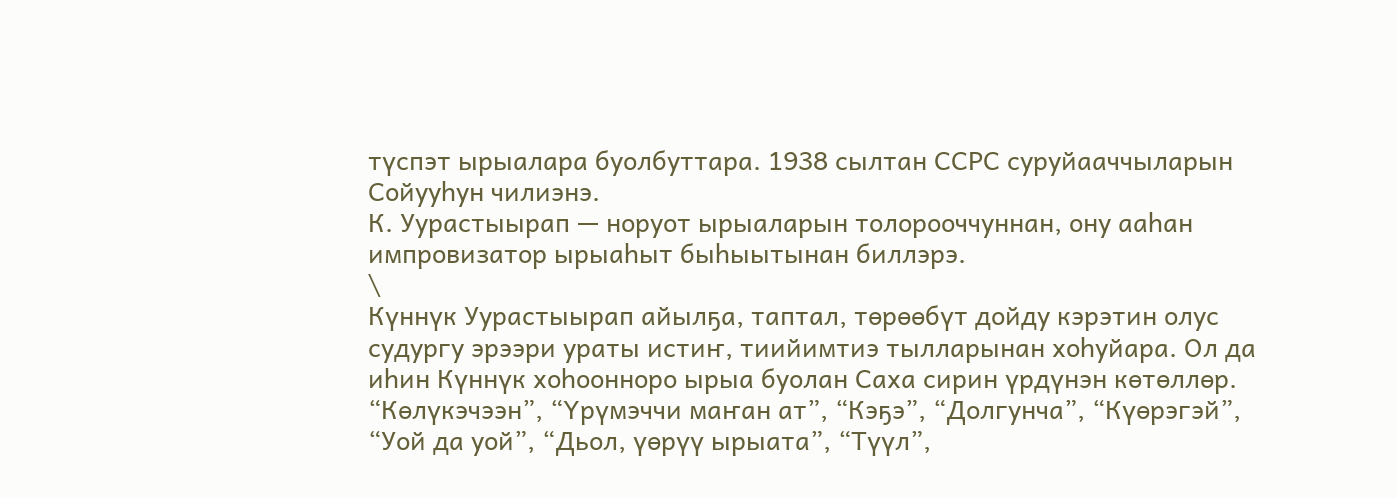түспэт ырыалара буолбуттара. 1938 сылтан ССРС суруйааччыларын Сойууһун чилиэнэ.
К. Уурастыырап — норуот ырыаларын толорооччуннан, ону ааһан импровизатор ырыаһыт быһыытынан биллэрэ.
\
Күннүк Уурастыырап айылҕа, таптал, төрөөбүт дойду кэрэтин олус судургу эрээри ураты истиҥ, тиийимтиэ тылларынан хоһуйара. Ол да иһин Күннүк хоһоонноро ырыа буолан Саха сирин үрдүнэн көтөллөр. “Көлүкэчээн”, “Үрүмэччи маҥан ат”, “Кэҕэ”, “Долгунча”, “Күөрэгэй”, “Уой да уой”, “Дьол, үөрүү ырыата”, “Түүл”,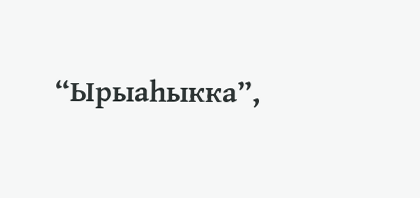“Ырыаһыкка”,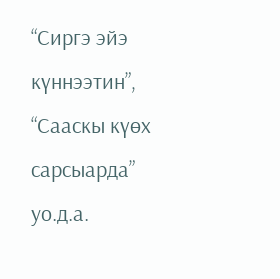“Сиргэ эйэ күннээтин”, “Сааскы күөх сарсыарда” уо.д.а.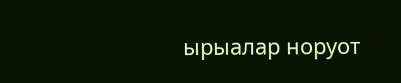ырыалар норуот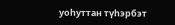уоһуттан түһэрбэт